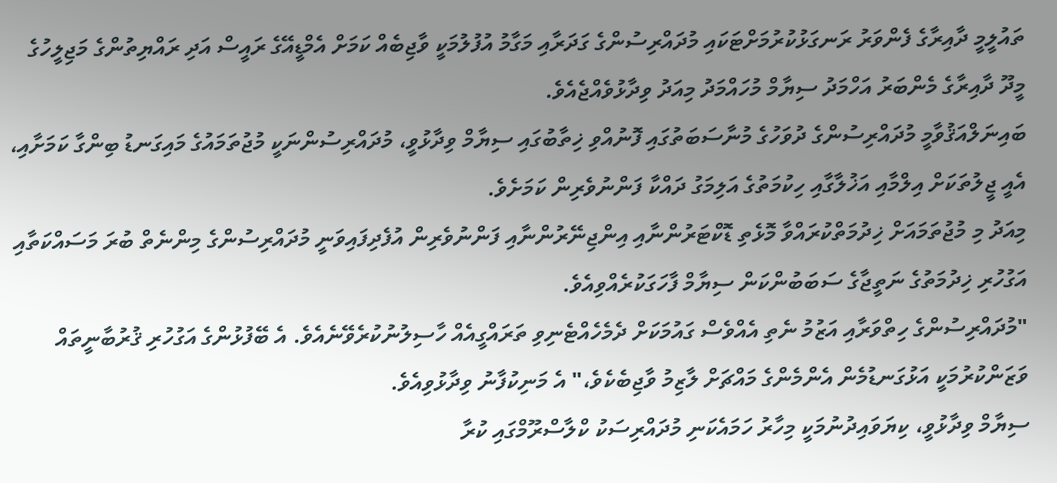ތައުލީމީ ދާއިރާގެ ފެންވަރު ރަނގަޅުކުރުމަށްޓަކައި މުދައްރިސުންގެ ގަދަރާއި މަގާމު އުފުލުމަކީ ވާޖިބެއް ކަމަށް އެމްޑީއޭގެ ރައީސް އަދި ރައްޔިތުންގެ މަޖިލީހުގެ މީދޫ ދާއިރާގެ މެންބަރު އަހްމަދު ސިޔާމް މުހައްމަދު މިއަދު ވިދާޅުވެއްޖެއެވެ.
ބައިނަލްއަޤުވާމީ މުދައްރިސުންގެ ދުވަހުގެ މުނާސަބަތުގައި ފޮނުއްވި ޚިތާބުގައި ސިޔާމް ވިދާޅުވީ، މުދައްރިސުންނަކީ މުޖުތަމައުގެ މައިގަނޑު ބިންގާ ކަމަށާއި، އެއީ ޖީލުތަކަށް އިލްމާއި އަޚުލާގާއި ހިކުމަތުގެ އަލިމަގު ދައްކާ ފަންނުވެރިން ކަމަށެވެ.
މިއަދު މި މުޖުތަމައަށް ޚިދުމަތްކުރައްވާ މޮޅެތި ޑޮކްޓަރުންނާއި އިންޖިނޭރުންނާއި ފަންނުވެރިން އުފެދިފައިވަނީ މުދައްރިސުންގެ މިންނެތް ބުރަ މަސައްކަތާއި އަގުހުރި ޚިދުމަތުގެ ނަތީޖާގެ ސަބަބުންކަން ސިޔާމް ފާހަގަކުރެއްވިއެވެ.
"މުދައްރިސުންގެ ހިތްވަރާއި އަޒުމު ނެތި އެއްވެސް ގައުމަކަށް ދެމެހެއްޓެނިވި ތަރައްގީއެއް ހާސިލުނުކުރެވޭނެއެވެ. އެ ބޭފުޅުންގެ އަގުހުރި ޤުރުބާނީތައް ވަޒަންކުރުމަކީ އަޅުގަނޑުމެން އެންމެންގެ މައްޗަށް ލާޒިމު ވާޖިބެކެވެ،" އެ މަނިކުފާނު ވިދާޅުވިއެވެ.
ސިޔާމް ވިދާޅުވީ، ކިޔަވައިދުނުމަކީ މިހާރު ހަމައެކަނި މުދައްރިސަކު ކްލާސްރޫމްގައި ކުރާ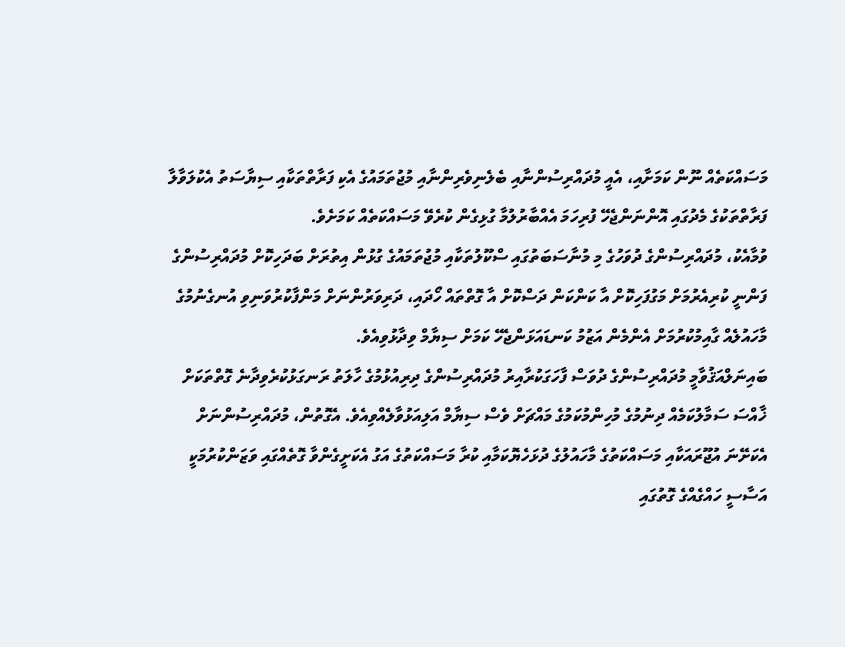މަސައްކަތެއް ނޫން ކަމަށާއި، އެއީ މުދައްރިސުންނާއި ބެލެނިވެރިންނާއި މުޖުތަމައުގެ އެކި ފަރާތްތަކާއި ސިޔާސަތު އެކުލަވާލާ ފަރާތްތަކުގެ މެދުގައި އޮންނަންޖެހޭ ފުރިހަމަ އެއްބާރުލުމާ ގުޅިގެން ކުރެވޭ މަސައްކަތެއް ކަމަށެވެ.
ވުމާއެކު، މުދައްރިސުންގެ ދުވަހުގެ މި މުނާސަބަތުގައި ސްކޫލުތަކާއި މުޖުތަމައުގެ ގުޅުން އިތުރަށް ބަދަހިކޮށް މުދައްރިސުންގެ ފަންނީ ކުރިއެރުމަށް މަގުފަހިކޮށް އާ ކަންކަން ދަސްކޮށް އާ ގޮތްތައް ހޯދައި، ދަރިވަރުންނަށް މަންފާކުރުވަނިވި އުނގެނުމުގެ މާހައުލެއް ގާއިމުކުރުމަށް އެންމެން އަޒުމު ކަނޑައަޅަންޖެހޭ ކަމަށް ސިޔާމް ވިދާޅުވިއެވެ.
ބައިނަލްއަޤުވާމީ މުދައްރިސުންގެ ދުވަސް ފާހަގަކުރާއިރު މުދައްރިސުންގެ ދިރިއުޅުމުގެ ހާލަތު ރަނގަޅުކުރެވިދާނެ ގޮތްތަކަށް ޚާއްސަ ސަމާލުކަމެއް ދިނުމުގެ މުހިންމުކަމުގެ މައްޗަށް ވެސް ސިޔާމް އަލިއަޅުވާލެއްވިއެވެ. އެގޮތުން، މުދައްރިސުންނަށް އެކަށޭނަ އުޖޫރައަކާއި މަސައްކަތުގެ މާހައުލުގެ ދުޅަހެޔޮކަމާއި ކުރާ މަސައްކަތުގެ އަގު އެކަށީގެންވާ ގޮތެއްގައި ވަޒަންކުރުމަކީ އަސާސީ ހައްގެއްގެ ގޮތުގައި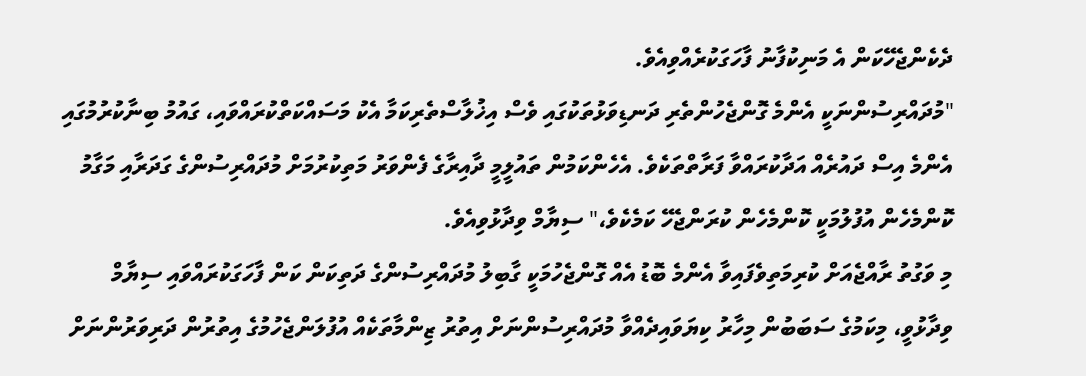ދެކެންޖެހޭކަން އެ މަނިކުފާނު ފާހަގަކުރެއްވިއެވެ.
"މުދައްރިސުންނަކީ އެންމެ ގޮންޖެހުންތެރި ދަނޑިވަޅުތަކުގައި ވެސް އިޚުލާސްތެރިކަމާ އެކު މަސައްކަތްކުރައްވައި، ގައުމު ބިނާކުރުމުގައި އެންމެ އިސް ދައުރެއް އަދާކުރައްވާ ފަރާތްތަކެވެ. އެހެންކަމުން ތައުލީމީ ދާއިރާގެ ފެންވަރު މަތިކުރުމަށް މުދައްރިސުންގެ ގަދަރާއި މަގާމު ކޮންމެހެން އުފުލުމަކީ ކޮންމެހެން ކުރަންޖެހޭ ކަމެކެވެ،" ސިޔާމް ވިދާޅުވިއެވެ.
މި ވަގުތު ރާއްޖެއަށް ކުރިމަތިވެފައިވާ އެންމެ ބޮޑު އެއް ގޮންޖެހުމަކީ ގާބިލު މުދައްރިސުންގެ ދަތިކަން ކަން ފާހަގަކުރައްވައި ސިޔާމް ވިދާޅުވީ، މިކަމުގެ ސަބަބުން މިހާރު ކިޔަވައިދެއްވާ މުދައްރިސުންނަށް އިތުރު ޒިންމާތަކެއް އުފުލަންޖެހުމުގެ އިތުރުން ދަރިވަރުންނަށް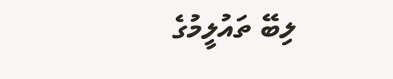ލިބޭ ތައުލީމުގެ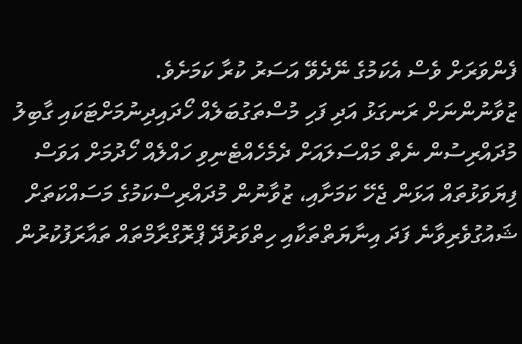ފެންވަރަށް ވެސް އެކަމުގެ ނޭދެވޭ އަސަރު ކުރާ ކަމަށެވެ.
ޒުވާނުންނަށް ރަނގަޅު އަދި ފަހި މުސްތަގުބަލެއް ހޯދައިދިނުމަށްޓަކައި ގާބިލު މުދައްރިސުން ނެތް މައްސަލައަށް ދެމެހެއްޓެނިވި ހައްލެއް ހޯދުމަށް އަވަސް ފިޔަވަޅުތައް އަޅަން ޖެހޭ ކަމަށާއި، ޒުވާނުން މުދައްރިސްކަމުގެ މަސައްކަތަށް ޝައުގުވެރިވާނެ ފަދަ އިނާޔަތްތަކާއި ހިތްވަރުދޭ ޕްރޮގްރާމްތައް ތައާރަފުކުރުން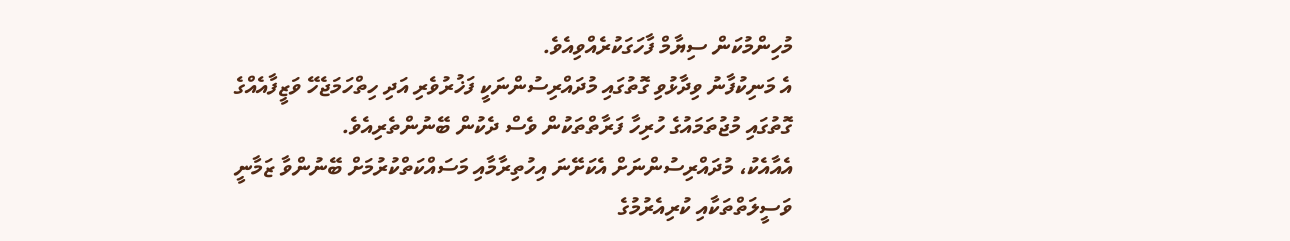މުހިންމުކަން ސިޔާމް ފާހަގަކުރެއްވިއެވެ.
އެ މަނިކުފާނު ވިދާޅުވި ގޮތުގައި މުދައްރިސުންނަކީ ފަޚުރުވެރި އަދި ހިތްހަމަޖެހޭ ވަޒީފާއެއްގެ ގޮތުގައި މުޖުތަމައުގެ ހުރިހާ ފަރާތްތަކުން ވެސް ދެކުން ބޭނުންތެރިއެވެ.
އެއާއެކު، މުދައްރިސުންނަށް އެކަށޭނަ އިހުތިރާމާއި މަސައްކަތްކުރުމަށް ބޭނުންވާ ޒަމާނީ ވަސީލަތްތަކާއި ކުރިއެރުމުގެ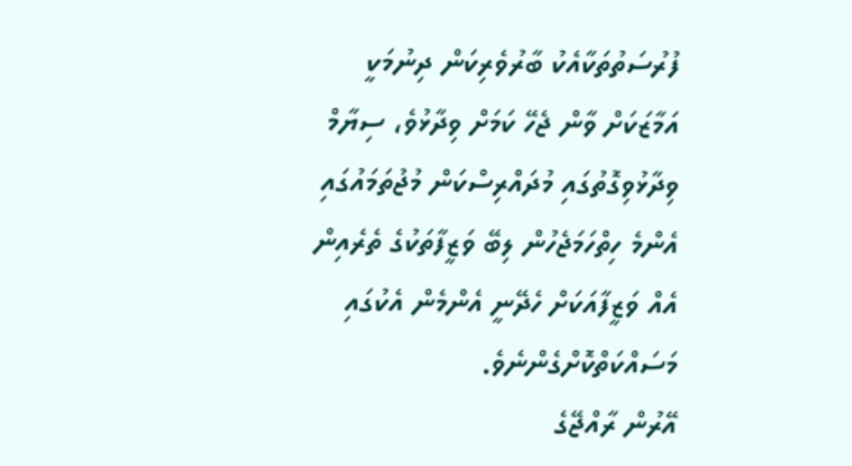ފުރުސަތުތަކާއެކު ބާރުވެރިކަން ދިނުމަކީ އަމާޒަކަށް ވާން ޖެހޭ ކަމަށް ވިދާޅުވެ، ސިޔާމް ވިދާޅުވިގޮތުގައި މުދައްރިސްކަން މުޖުތަމައުގައި އެންމެ ހިތްހަމަޖެހުން ލިބޭ ވަޒީފާތަކުގެ ތެރެއިން އެއް ވަޒީފާއަކަށް ހެދޭނީ އެންމެން އެކުގައި މަސައްކަތްކޮށްގެންނެވެ.
އޭރުން ރާއްޖޭގެ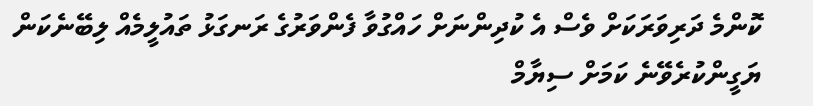ކޮންމެ ދަރިވަރަކަށް ވެސް އެ ކުދިންނަށް ހައްގުވާ ފެންވަރުގެ ރަނގަޅު ތައުލީމެއް ލިބޭނެކަން ޔަގީންކުރެވޭނެ ކަމަށް ސިޔާމް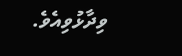ވިދާޅުވިއެވެ.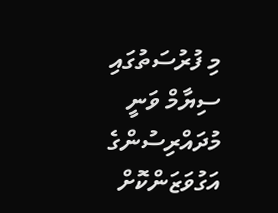މި ފުރުސަތުގައި ސިޔާމް ވަނީ މުދައްރިސުންގެ އަގުވަޒަންކޮށް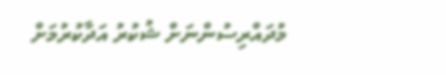މުދައްރިސުންނަށް ޝުކުރު އަދާކުރުމަށް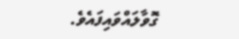ގޮވާލައްވައިފައެވެ.